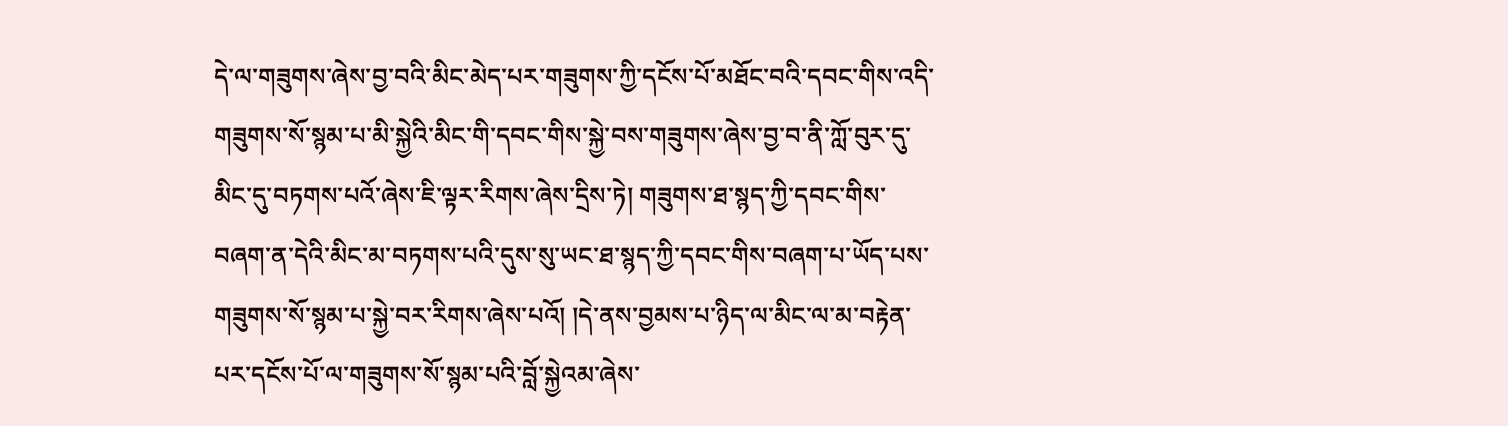དེ་ལ་གཟུགས་ཞེས་བྱ་བའི་མིང་མེད་པར་གཟུགས་ཀྱི་དངོས་པོ་མཐོང་བའི་དབང་གིས་འདི་གཟུགས་སོ་སྙམ་པ་མི་སྐྱེའི་མིང་གི་དབང་གིས་སྐྱེ་བས་གཟུགས་ཞེས་བྱ་བ་ནི་ཀློ་བུར་དུ་མིང་དུ་བཏགས་པའོ་ཞེས་ཇི་ལྟར་རིགས་ཞེས་དྲིས་ཏེ། གཟུགས་ཐ་སྙད་ཀྱི་དབང་གིས་བཞག་ན་དེའི་མིང་མ་བཏགས་པའི་དུས་སུ་ཡང་ཐ་སྙད་ཀྱི་དབང་གིས་བཞག་པ་ཡོད་པས་གཟུགས་སོ་སྙམ་པ་སྐྱེ་བར་རིགས་ཞེས་པའོ། །དེ་ནས་བྱམས་པ་ཉིད་ལ་མིང་ལ་མ་བརྟེན་པར་དངོས་པོ་ལ་གཟུགས་སོ་སྙམ་པའི་བློ་སྐྱེའམ་ཞེས་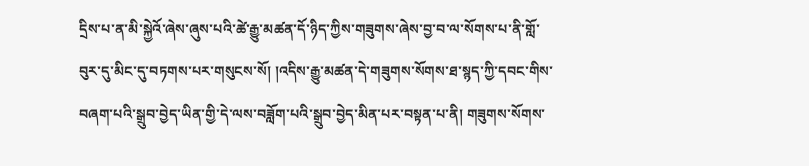དྲིས་པ་ན་མི་སྐྱེའོ་ཞེས་ཞུས་པའི་ཚེ་རྒྱུ་མཚན་དོ་ཉིད་ཀྱིས་གཟུགས་ཞེས་བྱ་བ་ལ་སོགས་པ་ནི་གློ་བུར་དུ་མིང་དུ་བཏགས་པར་གསུངས་སོ། །འདིས་རྒྱུ་མཚན་དེ་གཟུགས་སོགས་ཐ་སྙད་ཀྱི་དབང་གིས་བཞག་པའི་སྒྲུབ་བྱེད་ཡིན་གྱི་དེ་ལས་བཟློག་པའི་སྒྲུབ་བྱེད་མིན་པར་བསྟན་པ་ནི། གཟུགས་སོགས་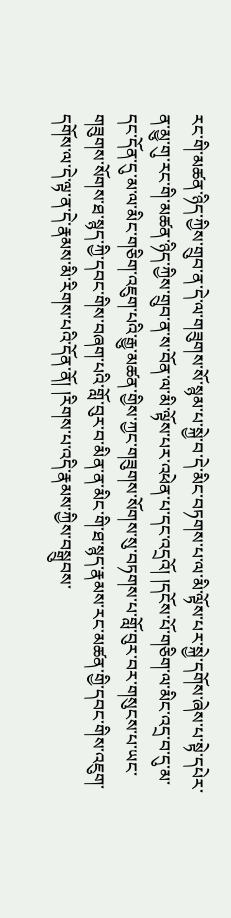རང་གི་མཚན་ཉིད་ཀྱིས་གྲུབ་ན་དེ་ལ་གཟུགས་སོ་སྙམ་པ་སྐྱེ་བ་དེ་མིང་བཏགས་པ་ལ་མི་ལྟོས་པར་སྐྱེ་དགོས་ཞེས་པ་སྟེ་དཔེར་ན་མྱུ་གུ་རང་གི་མཚན་ཉིད་ཀྱིས་གྲུབ་ན་ས་བོན་ལ་མི་ལྟོས་པར་འཕེན་པ་དང་འདྲའོ། །དངོས་པོ་གཅིག་ལ་མིང་འདྲ་བ་དུ་མ་དང་དོན་དུ་མ་ལ་མིང་གཅིག་འཇུག་པའི་རྒྱུ་མཚན་གྱིས་ཀྱང་གཟུགས་སོགས་སུ་བཏགས་པ་གློ་བུར་བར་གསུངས་པ་ཡང་གཟུགས་སོགས་ཐ་སྙད་ཀྱི་དབང་གིས་བཞག་པའི་གློ་བུར་བ་མིན་ན་མིང་གི་ཐ་སྙད་རྣམས་རང་མཚན་གྱི་དབང་གིས་འཇུག་དགོས་ལ་དེ་ལྟ་ན་དེ་རྣམས་མི་རིགས་པའི་དོན་ནོ། །རིགས་པ་འདི་རྣམས་ཀྱིས་བསྒྲུབས་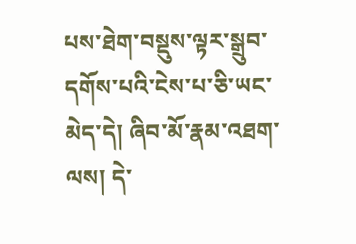པས་ཐེག་བསྡུས་ལྟར་སྒྲུབ་དགོས་པའི་ངེས་པ་ཅི་ཡང་མེད་དེ། ཞིབ་མོ་རྣམ་འཐག་ལས། དེ་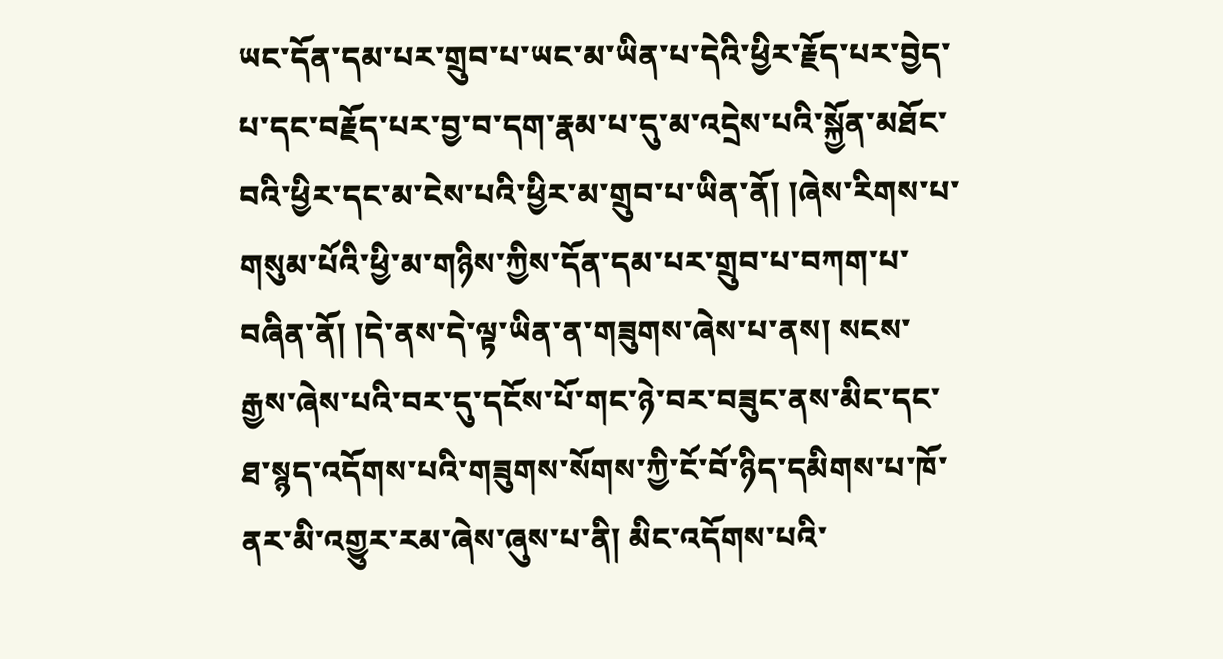ཡང་དོན་དམ་པར་གྲུབ་པ་ཡང་མ་ཡིན་པ་དེའི་ཕྱིར་རྗོད་པར་བྱེད་པ་དང་བརྗོད་པར་བྱ་བ་དག་རྣམ་པ་དུ་མ་འདྲེས་པའི་སྐྱོན་མཐོང་བའི་ཕྱིར་དང་མ་ངེས་པའི་ཕྱིར་མ་གྲུབ་པ་ཡིན་ནོ། །ཞེས་རིགས་པ་གསུམ་པོའི་ཕྱི་མ་གཉིས་ཀྱིས་དོན་དམ་པར་གྲུབ་པ་བཀག་པ་བཞིན་ནོ། །དེ་ནས་དེ་ལྟ་ཡིན་ན་གཟུགས་ཞེས་པ་ནས། སངས་རྒྱས་ཞེས་པའི་བར་དུ་དངོས་པོ་གང་ཉེ་བར་བཟུང་ནས་མིང་དང་ཐ་སྙད་འདོགས་པའི་གཟུགས་སོགས་ཀྱི་ངོ་བོ་ཉིད་དམིགས་པ་ཁོ་ནར་མི་འགྱུར་རམ་ཞེས་ཞུས་པ་ནི། མིང་འདོགས་པའི་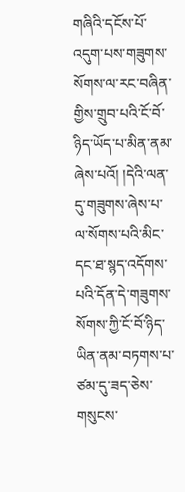གཞིའི་དངོས་པོ་འདུག་པས་གཟུགས་སོགས་ལ་རང་བཞིན་གྱིས་གྲུབ་པའི་ངོ་བོ་ཉིད་ཡོད་པ་མིན་ནམ་ཞེས་པའོ། །དེའི་ལན་དུ་གཟུགས་ཞེས་པ་ལ་སོགས་པའི་མིང་དང་ཐ་སྙད་འདོགས་པའི་དོན་དེ་གཟུགས་སོགས་ཀྱི་ངོ་བོ་ཉིད་ཡིན་ནམ་བཏགས་པ་ཙམ་དུ་ཟད་ཅེས་གསུངས་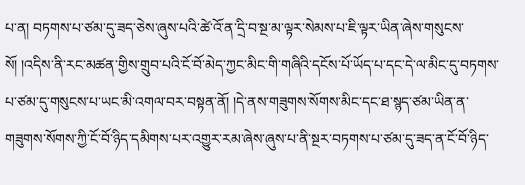པ་ན། བཏགས་པ་ཙམ་དུ་ཟད་ཅེས་ཞུས་པའི་ཚེ་འོ་ན་དྲི་བ་སྔ་མ་ལྟར་སེམས་པ་ཇི་ལྟར་ཡིན་ཞེས་གསུངས་སོ། །འདིས་ནི་རང་མཚན་གྱིས་གྲུབ་པའི་ངོ་བོ་མེད་ཀྱང་མིང་གི་གཞིའི་དངོས་པོ་ཡོད་པ་དང་དེ་ལ་མིང་དུ་བཏགས་པ་ཙམ་དུ་གསུངས་པ་ཡང་མི་འགལ་བར་བསྟན་ནོ། །དེ་ནས་གཟུགས་སོགས་མིང་དང་ཐ་སྙད་ཙམ་ཡིན་ན་གཟུགས་སོགས་ཀྱི་ངོ་བོ་ཉིད་དམིགས་པར་འགྱུར་རམ་ཞེས་ཞུས་པ་ནི་སྔར་བཏགས་པ་ཙམ་དུ་ཟད་ན་ངོ་བོ་ཉིད་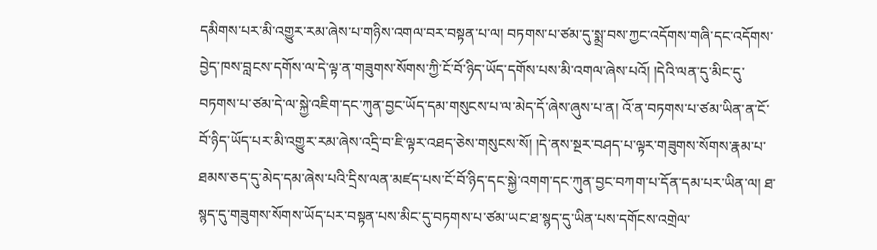དམིགས་པར་མི་འགྱུར་རམ་ཞེས་པ་གཉིས་འགལ་བར་བསྟན་པ་ལ། བཏགས་པ་ཙམ་དུ་སྨྲ་བས་ཀྱང་འདོགས་གཞི་དང་འདོགས་བྱེད་ཁས་བླངས་དགོས་ལ་དེ་ལྟ་ན་གཟུགས་སོགས་ཀྱི་ངོ་བོ་ཉིད་ཡོད་དགོས་པས་མི་འགལ་ཞེས་པའོ། །དེའི་ལན་དུ་མིང་དུ་བཏགས་པ་ཙམ་དེ་ལ་སྐྱེ་འཇིག་དང་ཀུན་བྱང་ཡོད་དམ་གསུངས་པ་ལ་མེད་དོ་ཞེས་ཞུས་པ་ན། འོ་ན་བཏགས་པ་ཙམ་ཡིན་ན་ངོ་བོ་ཉིད་ཡོད་པར་མི་འགྱུར་རམ་ཞེས་འདྲི་བ་ཇི་ལྟར་འཐད་ཅེས་གསུངས་སོ། །དེ་ནས་སྔར་བཤད་པ་ལྟར་གཟུགས་སོགས་རྣམ་པ་ཐམས་ཅད་དུ་མེད་དམ་ཞེས་པའི་དྲིས་ལན་མཛད་པས་ངོ་བོ་ཉིད་དང་སྐྱེ་འགག་དང་ཀུན་བྱང་བཀག་པ་དོན་དམ་པར་ཡིན་ལ། ཐ་སྙད་དུ་གཟུགས་སོགས་ཡོད་པར་བསྟན་པས་མིང་དུ་བཏགས་པ་ཙམ་ཡང་ཐ་སྙད་དུ་ཡིན་པས་དགོངས་འགྲེལ་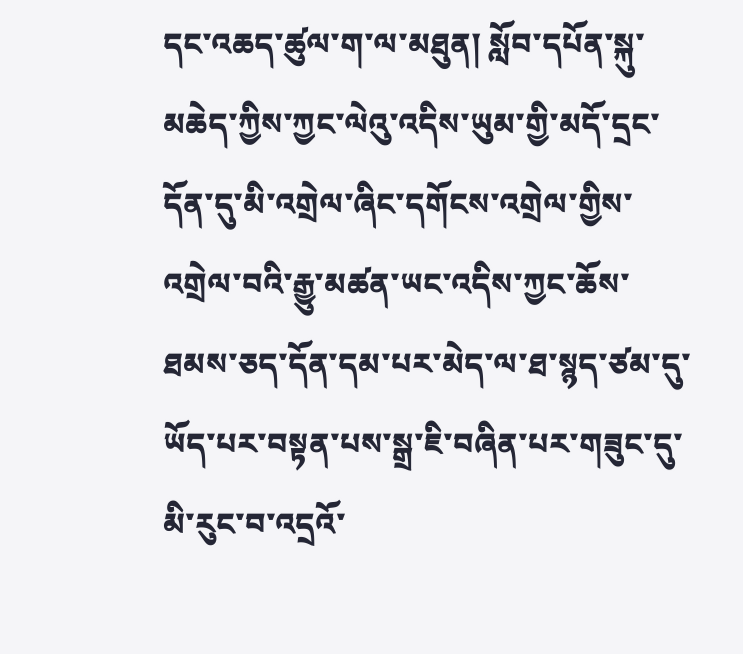དང་འཆད་ཚུལ་ག་ལ་མཐུན། སློབ་དཔོན་སྐུ་མཆེད་ཀྱིས་ཀྱང་ལེའུ་འདིས་ཡུམ་གྱི་མདོ་དྲང་དོན་དུ་མི་འགྲེལ་ཞིང་དགོངས་འགྲེལ་གྱིས་འགྲེལ་བའི་རྒྱུ་མཚན་ཡང་འདིས་ཀྱང་ཆོས་ཐམས་ཅད་དོན་དམ་པར་མེད་ལ་ཐ་སྙད་ཙམ་དུ་ཡོད་པར་བསྟན་པས་སྒྲ་ཇི་བཞིན་པར་གཟུང་དུ་མི་རུང་བ་འདྲའོ་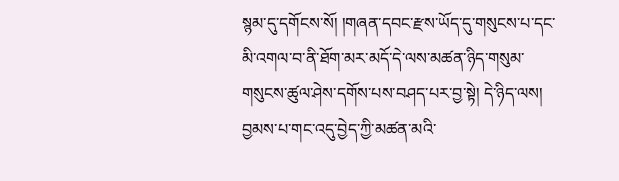སྙམ་དུ་དགོངས་སོ། །གཞན་དབང་རྫས་ཡོད་དུ་གསུངས་པ་དང་མི་འགལ་བ་ནི་ཐོག་མར་མདོ་དེ་ལས་མཚན་ཉིད་གསུམ་གསུངས་ཚུལ་ཤེས་དགོས་པས་བཤད་པར་བྱ་སྟེ། དེ་ཉིད་ལས། བྱམས་པ་གང་འདུ་བྱེད་ཀྱི་མཚན་མའི་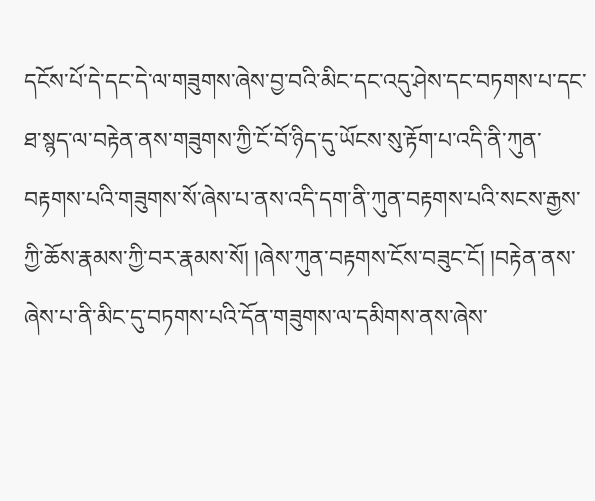དངོས་པོ་དེ་དང་དེ་ལ་གཟུགས་ཞེས་བྱ་བའི་མིང་དང་འདུ་ཤེས་དང་བཏགས་པ་དང་ཐ་སྙད་ལ་བརྟེན་ནས་གཟུགས་ཀྱི་ངོ་བོ་ཉིད་དུ་ཡོངས་སུ་རྟོག་པ་འདི་ནི་ཀུན་བརྟགས་པའི་གཟུགས་སོ་ཞེས་པ་ནས་འདི་དག་ནི་ཀུན་བརྟགས་པའི་སངས་རྒྱས་ཀྱི་ཆོས་རྣམས་ཀྱི་བར་རྣམས་སོ། །ཞེས་ཀུན་བརྟགས་ངོས་བཟུང་ངོ། །བརྟེན་ནས་ཞེས་པ་ནི་མིང་དུ་བཏགས་པའི་དོན་གཟུགས་ལ་དམིགས་ནས་ཞེས་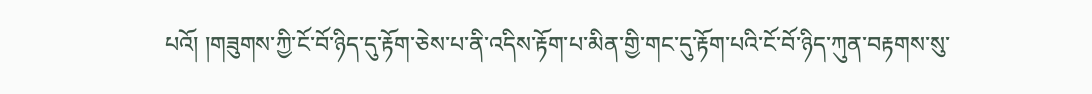པའོ། །གཟུགས་ཀྱི་ངོ་བོ་ཉིད་དུ་རྟོག་ཅེས་པ་ནི་འདིས་རྟོག་པ་མིན་གྱི་གང་དུ་རྟོག་པའི་ངོ་བོ་ཉིད་ཀུན་བརྟགས་སུ་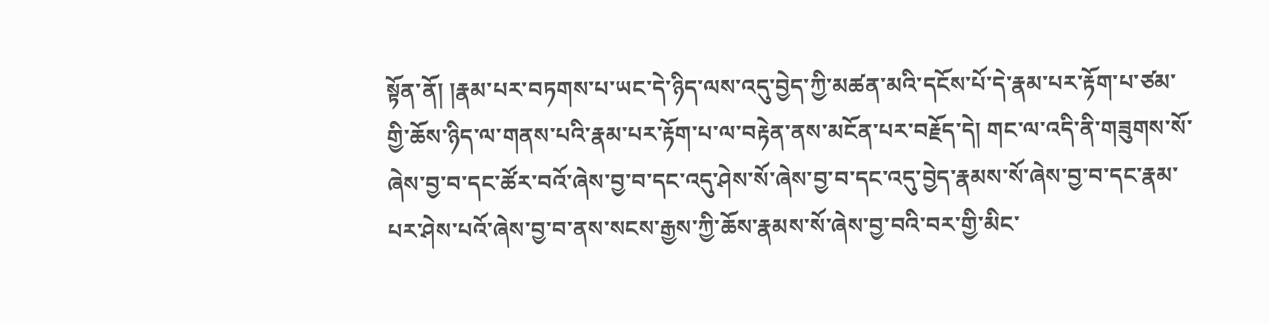སྟོན་ནོ། །རྣམ་པར་བཏགས་པ་ཡང་དེ་ཉིད་ལས་འདུ་བྱེད་ཀྱི་མཚན་མའི་དངོས་པོ་དེ་རྣམ་པར་རྟོག་པ་ཙམ་གྱི་ཆོས་ཉིད་ལ་གནས་པའི་རྣམ་པར་རྟོག་པ་ལ་བརྟེན་ནས་མངོན་པར་བརྗོད་དེ། གང་ལ་འདི་ནི་གཟུགས་སོ་ཞེས་བྱ་བ་དང་ཚོར་བའོ་ཞེས་བྱ་བ་དང་འདུ་ཤེས་སོ་ཞེས་བྱ་བ་དང་འདུ་བྱེད་རྣམས་སོ་ཞེས་བྱ་བ་དང་རྣམ་པར་ཤེས་པའོ་ཞེས་བྱ་བ་ནས་སངས་རྒྱས་ཀྱི་ཆོས་རྣམས་སོ་ཞེས་བྱ་བའི་བར་གྱི་མིང་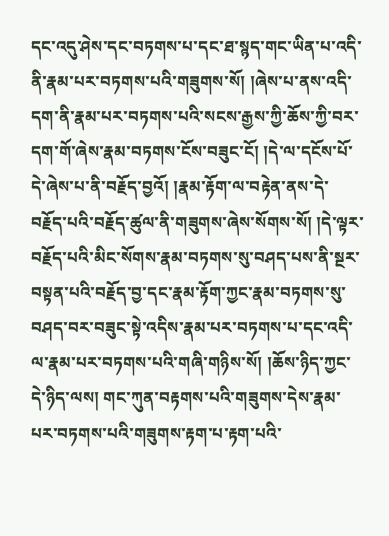དང་འདུ་ཤེས་དང་བཏགས་པ་དང་ཐ་སྙད་གང་ཡིན་པ་འདི་ནི་རྣམ་པར་བཏགས་པའི་གཟུགས་སོ། །ཞེས་པ་ནས་འདི་དག་ནི་རྣམ་པར་བཏགས་པའི་སངས་རྒྱས་ཀྱི་ཆོས་ཀྱི་བར་དག་གོ་ཞེས་རྣམ་བཏགས་ངོས་བཟུང་ངོ། །དེ་ལ་དངོས་པོ་དེ་ཞེས་པ་ནི་བརྗོད་བྱའོ། །རྣམ་རྟོག་ལ་བརྟེན་ནས་དེ་བརྗོད་པའི་བརྗོད་ཚུལ་ནི་གཟུགས་ཞེས་སོགས་སོ། །དེ་ལྟར་བརྗོད་པའི་མིང་སོགས་རྣམ་བཏགས་སུ་བཤད་པས་ནི་སྔར་བསྟན་པའི་བརྗོད་བྱ་དང་རྣམ་རྟོག་ཀྱང་རྣམ་བཏགས་སུ་བཤད་བར་བཟུང་སྟེ་འདིས་རྣམ་པར་བཏགས་པ་དང་འདི་ལ་རྣམ་པར་བཏགས་པའི་གཞི་གཉིས་སོ། །ཆོས་ཉིད་ཀྱང་དེ་ཉིད་ལས། གང་ཀུན་བརྟགས་པའི་གཟུགས་དེས་རྣམ་པར་བཏགས་པའི་གཟུགས་རྟག་པ་རྟག་པའི་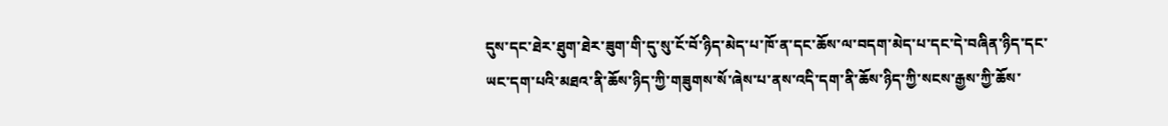དུས་དང་ཐེར་ཐུག་ཐེར་ཟུག་གི་དུ་སུ་ངོ་བོ་ཉིད་མེད་པ་ཁོ་ན་དང་ཆོས་ལ་བདག་མེད་པ་དང་དེ་བཞིན་ཉིད་དང་ཡང་དག་པའི་མཐའ་ནི་ཆོས་ཉིད་ཀྱི་གཟུགས་སོ་ཞེས་པ་ནས་འདི་དག་ནི་ཆོས་ཉིད་ཀྱི་སངས་རྒྱས་ཀྱི་ཆོས་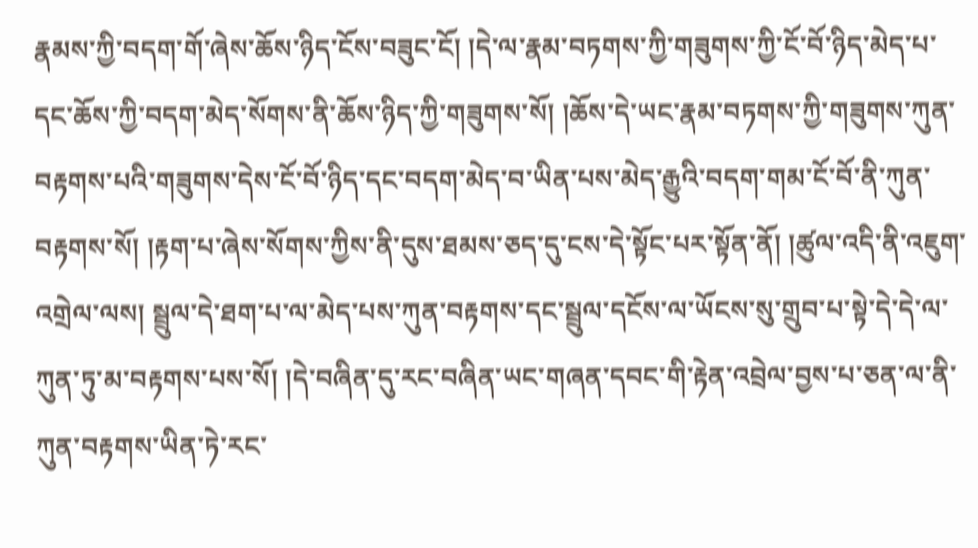རྣམས་ཀྱི་བདག་གོ་ཞེས་ཆོས་ཉིད་ངོས་བཟུང་ངོ། །དེ་ལ་རྣམ་བཏགས་ཀྱི་གཟུགས་ཀྱི་ངོ་བོ་ཉིད་མེད་པ་དང་ཆོས་ཀྱི་བདག་མེད་སོགས་ནི་ཆོས་ཉིད་ཀྱི་གཟུགས་སོ། །ཆོས་དེ་ཡང་རྣམ་བཏགས་ཀྱི་གཟུགས་ཀུན་བརྟགས་པའི་གཟུགས་དེས་ངོ་བོ་ཉིད་དང་བདག་མེད་བ་ཡིན་པས་མེད་རྒྱུའི་བདག་གམ་ངོ་བོ་ནི་ཀུན་བརྟགས་སོ། །རྟག་པ་ཞེས་སོགས་ཀྱིས་ནི་དུས་ཐམས་ཅད་དུ་ངས་དེ་སྟོང་པར་སྟོན་ནོ། །ཚུལ་འདི་ནི་འཇུག་འགྲེལ་ལས། སྦྲུལ་དེ་ཐག་པ་ལ་མེད་པས་ཀུན་བརྟགས་དང་སྦྲུལ་དངོས་ལ་ཡོངས་སུ་གྲུབ་པ་སྟེ་དེ་དེ་ལ་ཀུན་ཏུ་མ་བརྟགས་པས་སོ། །དེ་བཞིན་དུ་རང་བཞིན་ཡང་གཞན་དབང་གི་རྟེན་འབྲེལ་བྱས་པ་ཅན་ལ་ནི་ཀུན་བརྟགས་ཡིན་ཏེ་རང་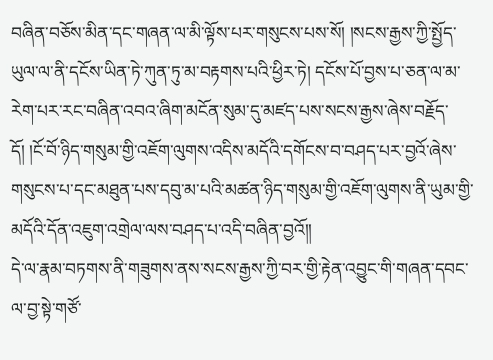བཞིན་བཅོས་མིན་དང་གཞན་ལ་མི་ལྟོས་པར་གསུངས་པས་སོ། །སངས་རྒྱས་ཀྱི་སྤྱོད་ཡུལ་ལ་ནི་དངོས་ཡིན་ཏེ་ཀུན་ཏུ་མ་བརྟགས་པའི་ཕྱིར་ཏེ། དངོས་པོ་བྱས་པ་ཅན་ལ་མ་རེག་པར་རང་བཞིན་འབའ་ཞིག་མངོན་སུམ་དུ་མཛད་པས་སངས་རྒྱས་ཞེས་བརྗོད་དོ། །ངོ་བོ་ཉིད་གསུམ་གྱི་འཇོག་ལུགས་འདིས་མདོའི་དགོངས་བ་བཤད་པར་བྱའོ་ཞེས་གསུངས་པ་དང་མཐུན་པས་དབུ་མ་པའི་མཚན་ཉིད་གསུམ་གྱི་འཇོག་ལུགས་ནི་ཡུམ་གྱི་མདོའི་དོན་འཇུག་འགྲེལ་ལས་བཤད་པ་འདི་བཞིན་བྱའོ།།
དེ་ལ་རྣམ་བཏགས་ནི་གཟུགས་ནས་སངས་རྒྱས་ཀྱི་བར་གྱི་རྟེན་འབྱུང་གི་གཞན་དབང་ལ་བྱ་སྟེ་གཙོ་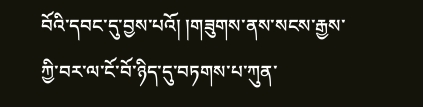བོའི་དབང་དུ་བྱས་པའོ། །གཟུགས་ནས་སངས་རྒྱས་ཀྱི་བར་ལ་ངོ་བོ་ཉིད་དུ་བཏགས་པ་ཀུན་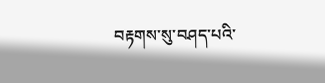བརྟགས་སུ་བཤད་པའི་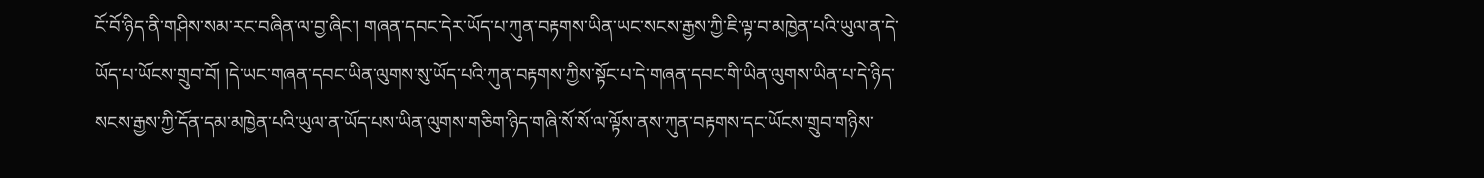ངོ་བོ་ཉིད་ནི་གཤིས་སམ་རང་བཞིན་ལ་བྱ་ཞིང་། གཞན་དབང་དེར་ཡོད་པ་ཀུན་བརྟགས་ཡིན་ཡང་སངས་རྒྱས་ཀྱི་ཇི་ལྟ་བ་མཁྱེན་པའི་ཡུལ་ན་དེ་ཡོད་པ་ཡོངས་གྲུབ་བོ། །དེ་ཡང་གཞན་དབང་ཡིན་ལུགས་སུ་ཡོད་པའི་ཀུན་བརྟགས་ཀྱིས་སྟོང་པ་དེ་གཞན་དབང་གི་ཡིན་ལུགས་ཡིན་པ་དེ་ཉིད་སངས་རྒྱས་ཀྱི་དོན་དམ་མཁྱེན་པའི་ཡུལ་ན་ཡོད་པས་ཡིན་ལུགས་གཅིག་ཉིད་གཞི་སོ་སོ་ལ་ལྟོས་ནས་ཀུན་བརྟགས་དང་ཡོངས་གྲུབ་གཉིས་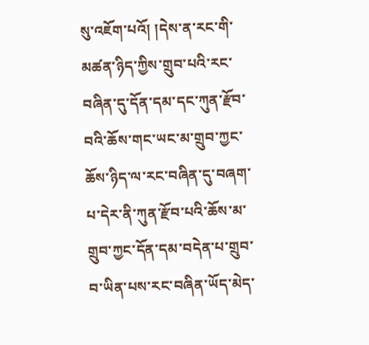སུ་འཇོག་པའོ། །དེས་ན་རང་གི་མཚན་ཉིད་ཀྱིས་གྲུབ་པའི་རང་བཞིན་དུ་དོན་དམ་དང་ཀུན་རྫོབ་བའི་ཆོས་གང་ཡང་མ་གྲུབ་ཀྱང་ཆོས་ཉིད་ལ་རང་བཞིན་དུ་བཞག་པ་དེར་ནི་ཀུན་རྫོབ་པའི་ཆོས་མ་གྲུབ་ཀྱང་དོན་དམ་བདེན་པ་གྲུབ་བ་ཡིན་པས་རང་བཞིན་ཡོད་མེད་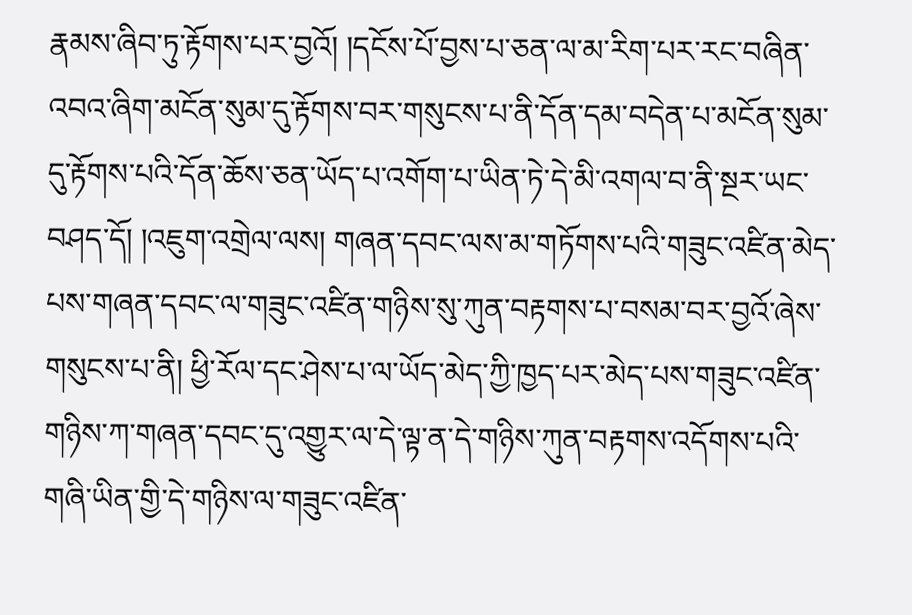རྣམས་ཞིབ་ཏུ་རྟོགས་པར་བྱའོ། །དངོས་པོ་བྱས་པ་ཅན་ལ་མ་རིག་པར་རང་བཞིན་འབའ་ཞིག་མངོན་སུམ་དུ་རྟོགས་བར་གསུངས་པ་ནི་དོན་དམ་བདེན་པ་མངོན་སུམ་དུ་རྟོགས་པའི་དོན་ཆོས་ཅན་ཡོད་པ་འགོག་པ་ཡིན་ཏེ་དེ་མི་འགལ་བ་ནི་སྔར་ཡང་བཤད་དོ། །འཇུག་འགྲེལ་ལས། གཞན་དབང་ལས་མ་གཏོགས་པའི་གཟུང་འཛིན་མེད་པས་གཞན་དབང་ལ་གཟུང་འཛིན་གཉིས་སུ་ཀུན་བརྟགས་པ་བསམ་བར་བྱའོ་ཞེས་གསུངས་པ་ནི། ཕྱི་རོལ་དང་ཤེས་པ་ལ་ཡོད་མེད་ཀྱི་ཁྱད་པར་མེད་པས་གཟུང་འཛིན་གཉིས་ཀ་གཞན་དབང་དུ་འགྱུར་ལ་དེ་ལྟ་ན་དེ་གཉིས་ཀུན་བརྟགས་འདོགས་པའི་གཞི་ཡིན་གྱི་དེ་གཉིས་ལ་གཟུང་འཛིན་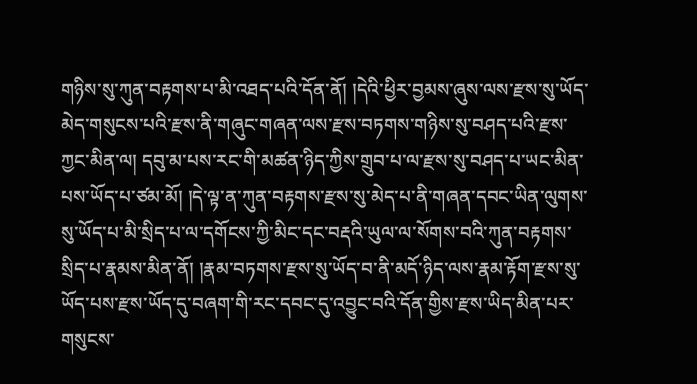གཉིས་སུ་ཀུན་བརྟགས་པ་མི་འཐད་པའི་དོན་ནོ། །དེའི་ཕྱིར་བྱམས་ཞུས་ལས་རྫས་སུ་ཡོད་མེད་གསུངས་པའི་རྫས་ནི་གཞུང་གཞན་ལས་རྫས་བཏགས་གཉིས་སུ་བཤད་པའི་རྫས་ཀྱང་མིན་ལ། དབུ་མ་པས་རང་གི་མཚན་ཉིད་ཀྱིས་གྲུབ་པ་ལ་རྫས་སུ་བཤད་པ་ཡང་མིན་པས་ཡོད་པ་ཙམ་མོ། །དེ་ལྟ་ན་ཀུན་བརྟགས་རྫས་སུ་མེད་པ་ནི་གཞན་དབང་ཡིན་ལུགས་སུ་ཡོད་པ་མི་སྲིད་པ་ལ་དགོངས་ཀྱི་མིང་དང་བརྡའི་ཡུལ་ལ་སོགས་བའི་ཀུན་བརྟགས་སྲིད་པ་རྣམས་མིན་ནོ། །རྣམ་བཏགས་རྫས་སུ་ཡོད་བ་ནི་མདོ་ཉིད་ལས་རྣམ་རྟོག་རྫས་སུ་ཡོད་པས་རྫས་ཡོད་དུ་བཞག་གི་རང་དབང་དུ་འབྱུང་བའི་དོན་གྱིས་རྫས་ཡིད་མིན་པར་གསུངས་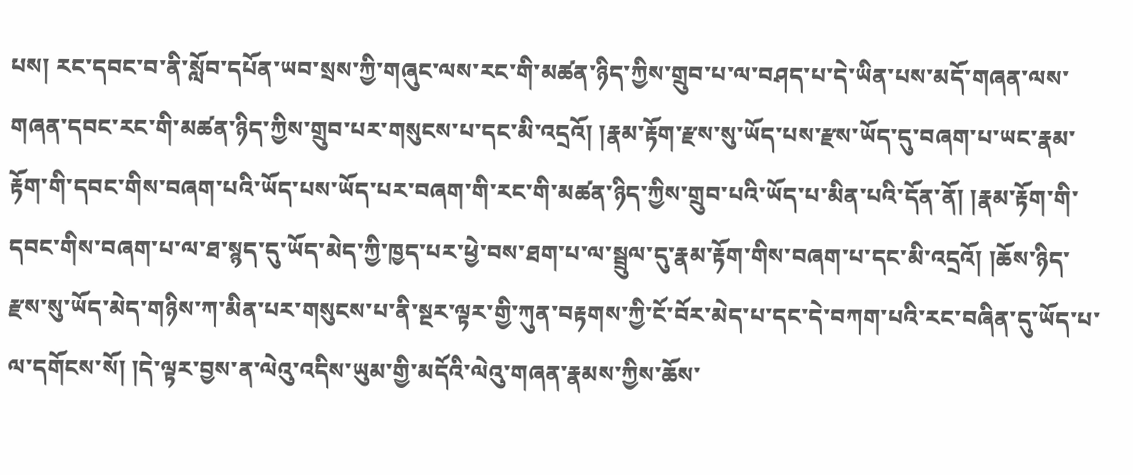པས། རང་དབང་བ་ནི་སློབ་དཔོན་ཡབ་སྲས་ཀྱི་གཞུང་ལས་རང་གི་མཚན་ཉིད་ཀྱིས་གྲུབ་པ་ལ་བཤད་པ་དེ་ཡིན་པས་མདོ་གཞན་ལས་གཞན་དབང་རང་གི་མཚན་ཉིད་ཀྱིས་གྲུབ་པར་གསུངས་པ་དང་མི་འདྲའོ། །རྣམ་རྟོག་རྫས་སུ་ཡོད་པས་རྫས་ཡོད་དུ་བཞག་པ་ཡང་རྣམ་རྟོག་གི་དབང་གིས་བཞག་པའི་ཡོད་པས་ཡོད་པར་བཞག་གི་རང་གི་མཚན་ཉིད་ཀྱིས་གྲུབ་པའི་ཡོད་པ་མིན་པའི་དོན་ནོ། །རྣམ་རྟོག་གི་དབང་གིས་བཞག་པ་ལ་ཐ་སྙད་དུ་ཡོད་མེད་ཀྱི་ཁྱད་པར་ཕྱེ་བས་ཐག་པ་ལ་སྦྲུལ་དུ་རྣམ་རྟོག་གིས་བཞག་པ་དང་མི་འདྲའོ། །ཆོས་ཉིད་རྫས་སུ་ཡོད་མེད་གཉིས་ཀ་མིན་པར་གསུངས་པ་ནི་སྔར་ལྟར་གྱི་ཀུན་བརྟགས་ཀྱི་ངོ་བོར་མེད་པ་དང་དེ་བཀག་པའི་རང་བཞིན་དུ་ཡོད་པ་ལ་དགོངས་སོ། །དེ་ལྟར་བྱས་ན་ལེའུ་འདིས་ཡུམ་གྱི་མདོའི་ལེའུ་གཞན་རྣམས་ཀྱིས་ཆོས་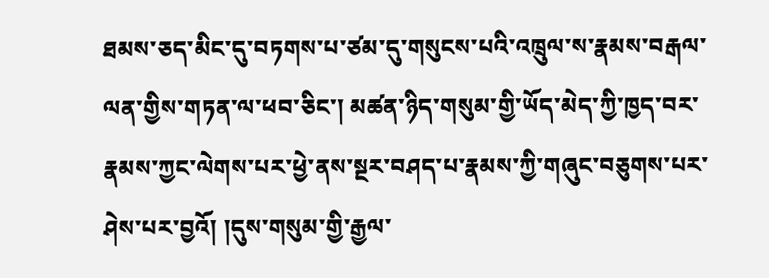ཐམས་ཅད་མིང་དུ་བཏགས་པ་ཙམ་དུ་གསུངས་པའི་འཁྲུལ་ས་རྣམས་བརྒལ་ལན་གྱིས་གཏན་ལ་ཕབ་ཅིང་། མཚན་ཉིད་གསུམ་གྱི་ཡོད་མེད་ཀྱི་ཁྱད་བར་རྣམས་ཀྱང་ལེགས་པར་ཕྱེ་ནས་སྔར་བཤད་པ་རྣམས་ཀྱི་གཞུང་བཅུགས་པར་ཤེས་པར་བྱའོ། །དུས་གསུམ་གྱི་རྒྱལ་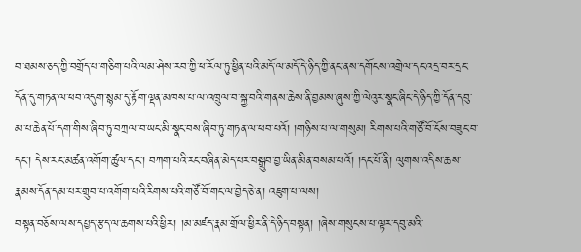བ་ཐམས་ཅད་ཀྱི་བགྲོད་པ་གཅིག་པའི་ལམ་ཤེས་རབ་ཀྱི་ཕ་རོལ་ཏུ་ཕྱིན་པའི་མདོ་ལ་མདོ་དེ་ཉིད་ཀྱི་ནང་ནས་དགོངས་འགྲེལ་དང་འདྲ་བར་དྲང་དོན་དུ་གཏན་ལ་ཕབ་འདུག་སྙམ་དུ་རྟོག་ལྡན་མཁས་པ་ལ་འཁྲུལ་བ་སྐྱ་བའི་གནས་ཆེས་ནི་བྱམས་ཞུས་ཀྱི་ལེའུར་སྣང་ཞིང་དེ་ཉིད་ཀྱི་དོན་དབུ་མ་པ་ཆེན་པོ་དག་གིས་ཞིབ་ཏུ་བཀྲལ་བ་ཡང་མི་སྣང་བས་ཞིབ་ཏུ་གཏན་ལ་ཕབ་པའོ། །གཉིས་པ་ལ་གསུམ། རིགས་པའི་གཙོ་བོ་ངོས་བཟུང་བ་དང་། དེས་རང་མཚན་འགོག་ཚུལ་དང་། བཀག་པའི་རང་བཞིན་མེད་པར་བསྒྲུབ་བྱ་ཡིན་མིན་བསམ་པའོ། །དང་པོ་ནི། ལུགས་འདིས་ཆས་རྣམས་དོན་དམ་པར་གྲུབ་པ་འགོག་པའི་རིགས་པའི་གཙོ་བོ་གང་ལ་བྱེད་ཅེ་ན། འཇུག་པ་ལས།
བསྟན་བཅོས་ལས་དཔྱད་རྩད་ལ་ཆགས་པའི་ཕྱིར། །མ་མཛད་རྣམ་གྲོལ་ཕྱིར་ནི་དེ་ཉིད་བསྟན། །ཞེས་གསུངས་པ་ལྟར་དབུ་མའི་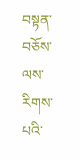བསྟན་བཅོས་ལས་རིགས་པའི་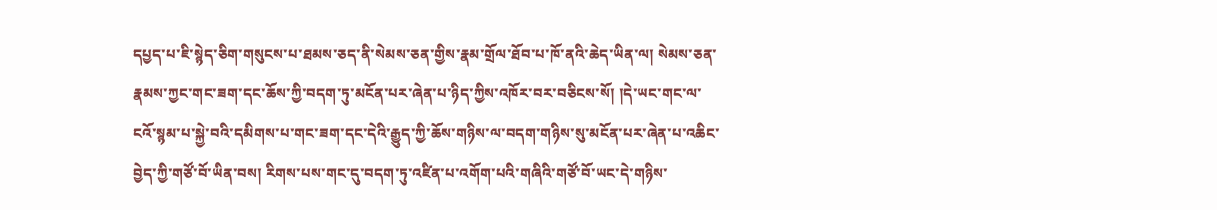དཔྱད་པ་ཇི་སྙེད་ཅིག་གསུངས་པ་ཐམས་ཅད་ནི་སེམས་ཅན་གྱིས་རྣམ་གྲོལ་ཐོབ་པ་ཁོ་ནའི་ཆེད་ཡིན་ལ། སེམས་ཅན་རྣམས་ཀྱང་གང་ཟག་དང་ཆོས་ཀྱི་བདག་ཏུ་མངོན་པར་ཞེན་པ་ཉིད་ཀྱིས་འཁོར་བར་བཅིངས་སོ། །དེ་ཡང་གང་ལ་ངའོ་སྙམ་པ་སྐྱེ་བའི་དམིགས་པ་གང་ཟག་དང་དེའི་རྒྱུད་ཀྱི་ཆོས་གཉིས་ལ་བདག་གཉིས་སུ་མངོན་པར་ཞེན་པ་འཆིང་བྱེད་ཀྱི་གཙོ་བོ་ཡིན་བས། རིགས་པས་གང་དུ་བདག་ཏུ་འཛིན་པ་འགོག་པའི་གཞིའི་གཙོ་བོ་ཡང་དེ་གཉིས་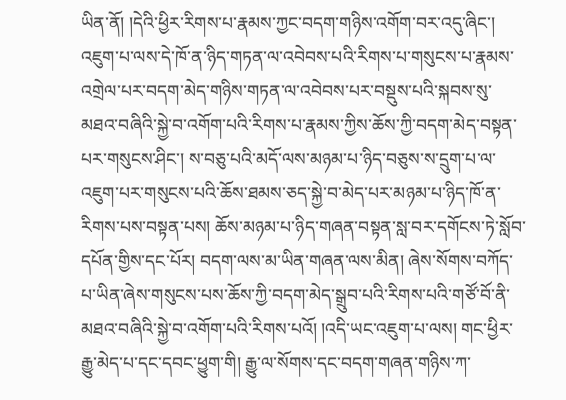ཡིན་ནོ། །དེའི་ཕྱིར་རིགས་པ་རྣམས་ཀྱང་བདག་གཉིས་འགོག་བར་འདུ་ཞིང་། འཇུག་པ་ལས་དེ་ཁོ་ན་ཉིད་གཏན་ལ་འབེབས་པའི་རིགས་པ་གསུངས་པ་རྣམས་འགྲེལ་པར་བདག་མེད་གཉིས་གཏན་ལ་འབེབས་པར་བསྡུས་པའི་སྐབས་སུ་མཐའ་བཞིའི་སྐྱེ་བ་འགོག་པའི་རིགས་པ་རྣམས་ཀྱིས་ཆོས་ཀྱི་བདག་མེད་བསྟན་པར་གསུངས་ཤིང་། ས་བཅུ་པའི་མདོ་ལས་མཉམ་པ་ཉིད་བཅུས་ས་དྲུག་པ་ལ་འཇུག་པར་གསུངས་པའི་ཆོས་ཐམས་ཅད་སྐྱེ་བ་མེད་པར་མཉམ་པ་ཉིད་ཁོ་ན་རིགས་པས་བསྟན་པས། ཆོས་མཉམ་པ་ཉིད་གཞན་བསྟན་སླ་བར་དགོངས་ཏེ་སློབ་དཔོན་གྱིས་དང་པོར། བདག་ལས་མ་ཡིན་གཞན་ལས་མིན། ཞེས་སོགས་བཀོད་པ་ཡིན་ཞེས་གསུངས་པས་ཆོས་ཀྱི་བདག་མེད་སྒྲུབ་པའི་རིགས་པའི་གཙོ་བོ་ནི་མཐའ་བཞིའི་སྐྱེ་བ་འགོག་པའི་རིགས་པའོ། །འདི་ཡང་འཇུག་པ་ལས། གང་ཕྱིར་རྒྱུ་མེད་པ་དང་དབང་ཕྱུག་གི། རྒྱུ་ལ་སོགས་དང་བདག་གཞན་གཉིས་ཀ་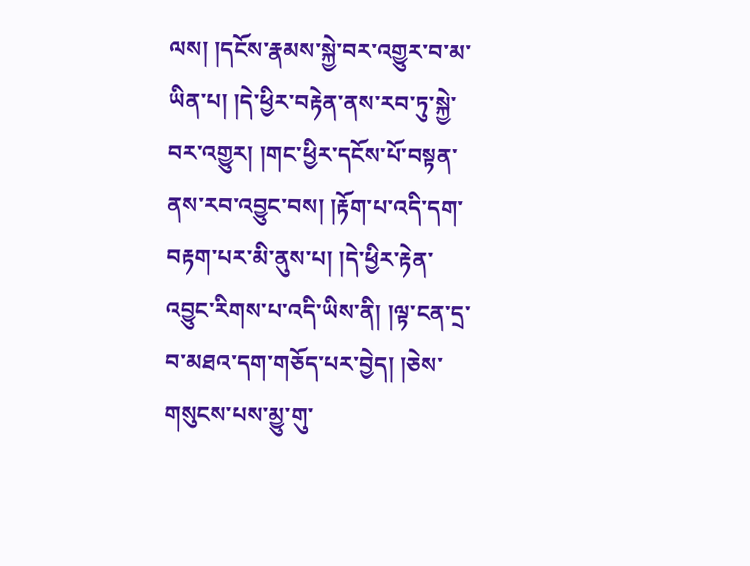ལས། །དངོས་རྣམས་སྐྱེ་བར་འགྱུར་བ་མ་ཡིན་པ། །དེ་ཕྱིར་བརྟེན་ནས་རབ་ཏུ་སྐྱེ་བར་འགྱུར། །གང་ཕྱིར་དངོས་པོ་བསྟན་ནས་རབ་འབྱུང་བས། །རྟོག་པ་འདི་དག་བརྟག་པར་མི་ནུས་པ། །དེ་ཕྱིར་རྟེན་འབྱུང་རིགས་པ་འདི་ཡིས་ནི། །ལྟ་ངན་དྲ་བ་མཐའ་དག་གཅོད་པར་བྱེད། །ཅེས་གསུངས་པས་མྱུ་གུ་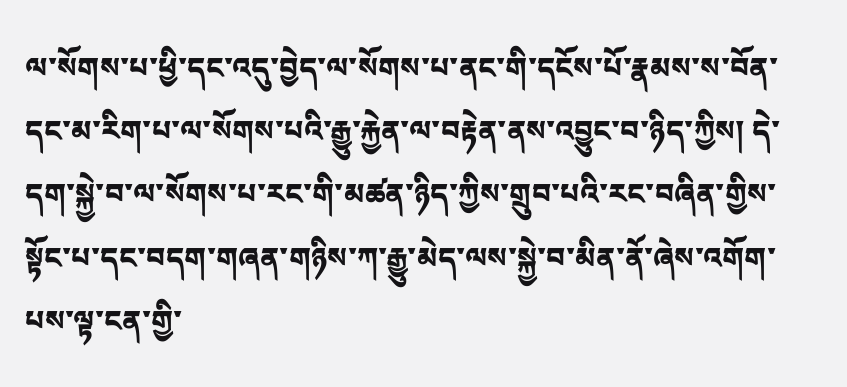ལ་སོགས་པ་ཕྱི་དང་འདུ་བྱེད་ལ་སོགས་པ་ནང་གི་དངོས་པོ་རྣམས་ས་བོན་དང་མ་རིག་པ་ལ་སོགས་པའི་རྒྱུ་རྐྱེན་ལ་བརྟེན་ནས་འབྱུང་བ་ཉིད་ཀྱིས། དེ་དག་སྐྱེ་བ་ལ་སོགས་པ་རང་གི་མཚན་ཉིད་ཀྱིས་གྲུབ་པའི་རང་བཞིན་གྱིས་སྟོང་པ་དང་བདག་གཞན་གཉིས་ཀ་རྒྱུ་མེད་ལས་སྐྱེ་བ་མིན་ནོ་ཞེས་འགོག་པས་ལྟ་ངན་གྱི་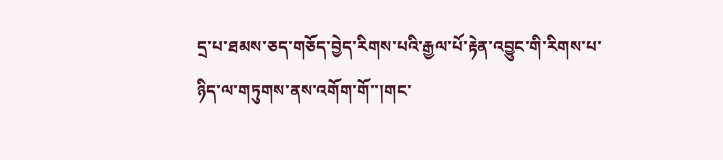དྲ་པ་ཐམས་ཅད་གཅོད་བྱེད་རིགས་པའི་རྒྱལ་པོ་རྟེན་འབྱུང་གི་རིགས་པ་ཉིད་ལ་གཏུགས་ནས་འགོག་གོ་་།གང་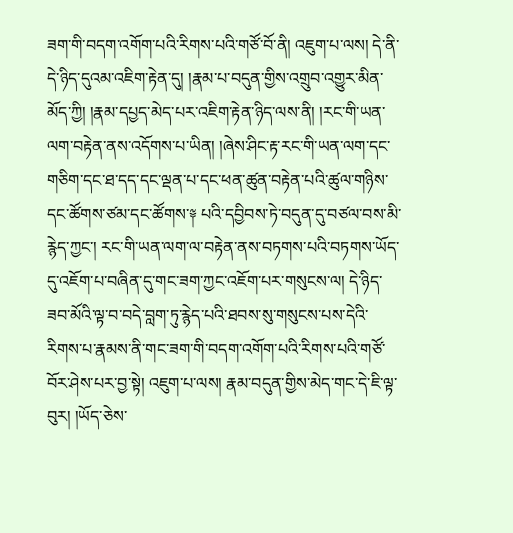ཟག་གི་བདག་འགོག་པའི་རིགས་པའི་གཙོ་བོ་ནི། འཇུག་པ་ལས། དེ་ནི་དེ་ཉིད་དུའམ་འཇིག་རྟེན་དུ། །རྣམ་པ་བདུན་གྱིས་འགྲུབ་འགྱུར་མིན་མོད་ཀྱི། །རྣམ་དཔྱད་མེད་པར་འཇིག་རྟེན་ཉིད་ལས་ནི། །རང་གི་ཡན་ལག་བརྟེན་ནས་འདོགས་པ་ཡིན། །ཞེས་ཤིང་རྟ་རང་གི་ཡན་ལག་དང་གཅིག་དང་ཐ་དད་དང་ལྡན་པ་དང་ཕན་ཚུན་བརྟེན་པའི་ཚུལ་གཉིས་དང་ཚོགས་ཙམ་དང་ཚོགས་༈ པའི་དབྱིབས་ཏེ་བདུན་དུ་བཙལ་བས་མི་རྙེད་ཀྱང་། རང་གི་ཡན་ལག་ལ་བརྟེན་ནས་བཏགས་པའི་བཏགས་ཡོད་དུ་འཇོག་པ་བཞིན་དུ་གང་ཟག་ཀྱང་འཇོག་པར་གསུངས་ལ། དེ་ཉིད་ཟབ་མོའི་ལྟ་བ་བདེ་བླག་ཏུ་རྙེད་པའི་ཐབས་སུ་གསུངས་པས་དེའི་རིགས་པ་རྣམས་ནི་གང་ཟག་གི་བདག་འགོག་པའི་རིགས་པའི་གཙོ་བོར་ཤེས་པར་བྱ་སྟེ། འཇུག་པ་ལས། རྣམ་བདུན་གྱིས་མེད་གང་དེ་ཇི་ལྟ་བུར། །ཡོད་ཅེས་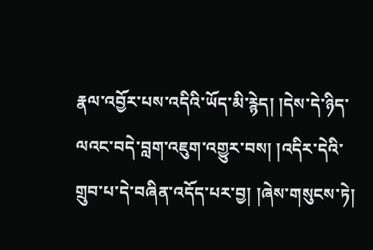རྣལ་འབྱོར་པས་འདིའི་ཡོད་མི་རྙེད། །དེས་དེ་ཉིད་ལའང་བདེ་བླག་འཇུག་འགྱུར་བས། །འདིར་དེའི་གྲུབ་པ་དེ་བཞིན་འདོད་པར་བྱ། །ཞེས་གསུངས་ཏེ།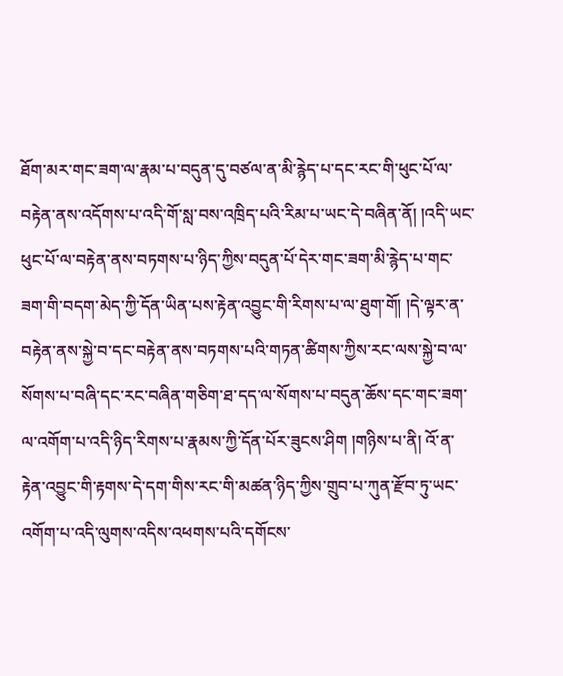ཐོག་མར་གང་ཟག་ལ་རྣམ་པ་བདུན་དུ་བཙལ་ན་མི་རྙེད་པ་དང་རང་གི་ཕུང་པོ་ལ་བརྟེན་ནས་འདོགས་པ་འདི་གོ་སླ་བས་འཁྲིད་པའི་རིམ་པ་ཡང་དེ་བཞིན་ནོ། །འདི་ཡང་ཕུང་པོ་ལ་བརྟེན་ནས་བཏགས་པ་ཉིད་ཀྱིས་བདུན་པོ་དེར་གང་ཟག་མི་རྙེད་པ་གང་ཟག་གི་བདག་མེད་ཀྱི་དོན་ཡིན་པས་རྟེན་འབྱུང་གི་རིགས་པ་ལ་ཐུག་གོ། །དེ་ལྟར་ན་བརྟེན་ནས་སྐྱེ་བ་དང་བརྟེན་ནས་བཏགས་པའི་གཏན་ཚིགས་ཀྱིས་རང་ལས་སྐྱེ་བ་ལ་སོགས་པ་བཞི་དང་རང་བཞིན་གཅིག་ཐ་དད་ལ་སོགས་པ་བདུན་ཆོས་དང་གང་ཟག་ལ་འགོག་པ་འདི་ཉིད་རིགས་པ་རྣམས་ཀྱི་དོན་པོར་ཟུངས་ཤིག །གཉིས་པ་ནི། འོ་ན་རྟེན་འབྱུང་གི་རྟགས་དེ་དག་གིས་རང་གི་མཚན་ཉིད་ཀྱིས་གྲུབ་པ་ཀུན་རྫོབ་ཏུ་ཡང་འགོག་པ་འདི་ལུགས་འདིས་འཕགས་པའི་དགོངས་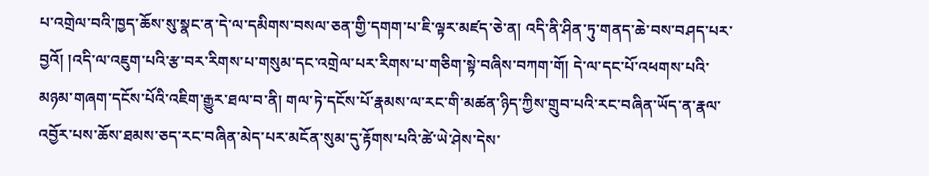པ་འགྲེལ་བའི་ཁྱད་ཆོས་སུ་སྣང་ན་དེ་ལ་དམིགས་བསལ་ཅན་གྱི་དགག་པ་ཇི་ལྟར་མཛད་ཅེ་ན། འདི་ནི་ཤིན་ཏུ་གནད་ཆེ་བས་བཤད་པར་བྱའོ། །འདི་ལ་འཇུག་པའི་རྩ་བར་རིགས་པ་གསུམ་དང་འགྲེལ་པར་རིགས་པ་གཅིག་སྟེ་བཞིས་བཀག་གོ། དེ་ལ་དང་པོ་འཕགས་པའི་མཉམ་གཞག་དངོས་པོའི་འཇིག་རྒྱུར་ཐལ་བ་ནི། གལ་ཏེ་དངོས་པོ་རྣམས་ལ་རང་གི་མཚན་ཉིད་ཀྱིས་གྲུབ་པའི་རང་བཞིན་ཡོད་ན་རྣལ་འབྱོར་པས་ཆོས་ཐམས་ཅད་རང་བཞིན་མེད་པར་མངོན་སུམ་དུ་རྟོགས་པའི་ཚེ་ཡེ་ཤེས་དེས་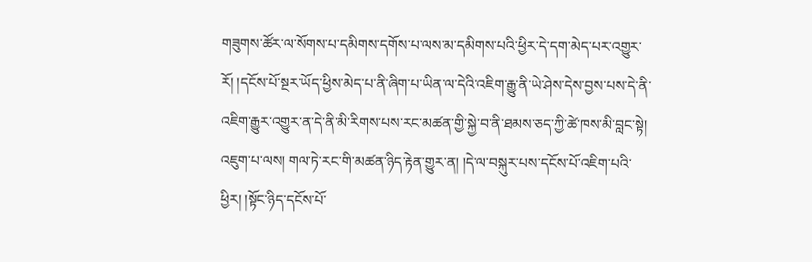གཟུགས་ཚོར་ལ་སོགས་པ་དམིགས་དགོས་པ་ལས་མ་དམིགས་པའི་ཕྱིར་དེ་དག་མེད་པར་འགྱུར་རོ། །དངོས་པོ་སྔར་ཡོད་ཕྱིས་མེད་པ་ནི་ཞིག་པ་ཡིན་ལ་དེའི་འཇིག་རྒྱུ་ནི་ཡེ་ཤེས་དེས་བྱས་པས་དེ་ནི་འཇིག་རྒྱུར་འགྱུར་ན་དེ་ནི་མི་རིགས་པས་རང་མཚན་གྱི་སྐྱེ་བ་ནི་ཐམས་ཅད་ཀྱི་ཚེ་ཁས་མི་བླང་སྟེ། འཇུག་པ་ལས། གལ་ཏེ་རང་གི་མཚན་ཉིད་རྟེན་གྱུར་ན། །དེ་ལ་བསྐུར་པས་དངོས་པོ་འཇིག་པའི་ཕྱིར། །སྟོང་ཉིད་དངོས་པོ་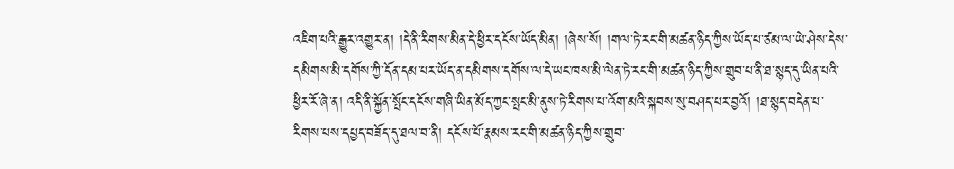འཇིག་པའི་རྒྱུར་འགྱུར་ན། །དེ་ནི་རིགས་མིན་དེ་ཕྱིར་དངོས་ཡོད་མིན། །ཞེས་སོ། །གལ་ཏེ་རང་གི་མཚན་ཉིད་ཀྱིས་ཡོད་པ་ཙམ་ལ་ཡེ་ཤེས་དེས་དམིགས་མི་དགོས་ཀྱི་དོན་དམ་པར་ཡོད་ན་དམིགས་དགོས་ལ་དེ་ཡང་ཁས་མི་ལེན་ཏེ་རང་གི་མཚན་ཉིད་ཀྱིས་གྲུབ་པ་ནི་ཐ་སྙད་དུ་ཡིན་པའི་ཕྱིར་རོ་ཞེ་ན། འདི་ནི་སྐྱོན་སྤོང་དངོས་གཞི་ཡིན་མོད་ཀྱང་སྤང་མི་ནུས་ཏེ་རིགས་པ་འོག་མའི་སྐབས་སུ་བཤད་པར་བྱའོ། །ཐ་སྙད་བདེན་པ་རིགས་པས་དཔྱད་བཟོད་དུ་ཐལ་བ་ནི། དངོས་པོ་རྣམས་རང་གི་མཚན་ཉིད་ཀྱིས་གྲུབ་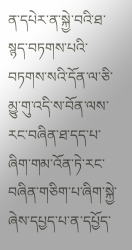ན་དཔེར་ན་སྐྱེ་བའི་ཐ་སྙད་བཏགས་པའི་བཏགས་སའི་དོན་ལ་ཅི་མྱུ་གུ་འདི་ས་བོན་ལས་རང་བཞིན་ཐ་དད་པ་ཞིག་གམ་འོན་ཏེ་རང་བཞིན་གཅིག་པ་ཞིག་སྐྱེ་ཞེས་དཔྱད་པ་ན་དཔྱོད་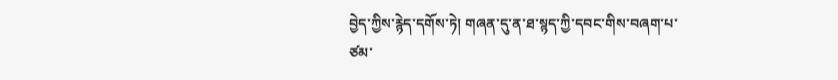བྱེད་ཀྱིས་རྙེད་དགོས་ཏེ། གཞན་དུ་ན་ཐ་སྙད་ཀྱི་དབང་གིས་བཞག་པ་ཙམ་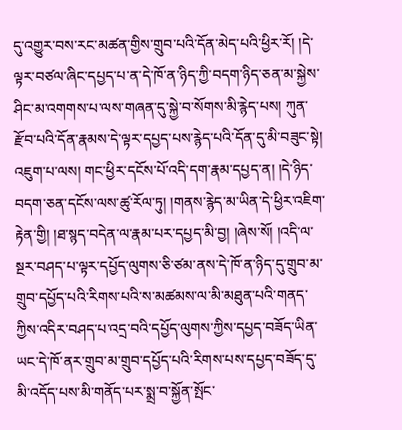དུ་འགྱུར་བས་རང་མཚན་གྱིས་གྲུབ་པའི་དོན་མེད་པའི་ཕྱིར་རོ། །དེ་ལྟར་བཙལ་ཞིང་དཔྱད་པ་ན་དེ་ཁོ་ན་ཉིད་ཀྱི་བདག་ཉིད་ཅན་མ་སྐྱེས་ཤིང་མ་འགགས་པ་ལས་གཞན་དུ་སྐྱེ་བ་སོགས་མི་རྙེད་པས། ཀུན་རྫོབ་པའི་དོན་རྣམས་དེ་ལྟར་དཔྱད་པས་རྙེད་པའི་དོན་དུ་མི་བཟུང་སྟེ། འཇུག་པ་ལས། གང་ཕྱིར་དངོས་པོ་འདི་དག་རྣམ་དཔྱད་ན། །དེ་ཉིད་བདག་ཅན་དངོས་ལས་ཚུ་རོལ་ཏུ། །གནས་རྙེད་མ་ཡིན་དེ་ཕྱིར་འཇིག་རྟེན་གྱི། །ཐ་སྙད་བདེན་ལ་རྣམ་པར་དཔྱད་མི་བྱ། །ཞེས་སོ། །འདི་ལ་སྔར་བཤད་པ་ལྟར་དཔྱོད་ལུགས་ཅི་ཙམ་ནས་དེ་ཁོ་ན་ཉིད་དུ་གྲུབ་མ་གྲུབ་དཔྱོད་པའི་རིགས་པའི་ས་མཚམས་ལ་མི་མཐུན་པའི་གནད་ཀྱིས་འདིར་བཤད་པ་འདྲ་བའི་དཔྱོད་ལུགས་ཀྱིས་དཔྱད་བཟོད་ཡིན་ཡང་དེ་ཁོ་ནར་གྲུབ་མ་གྲུབ་དཔྱོད་པའི་རིགས་པས་དཔྱད་བཟོད་དུ་མི་འདོད་པས་མི་གནོད་པར་སྨྲ་བ་སྐྱོན་སྤོང་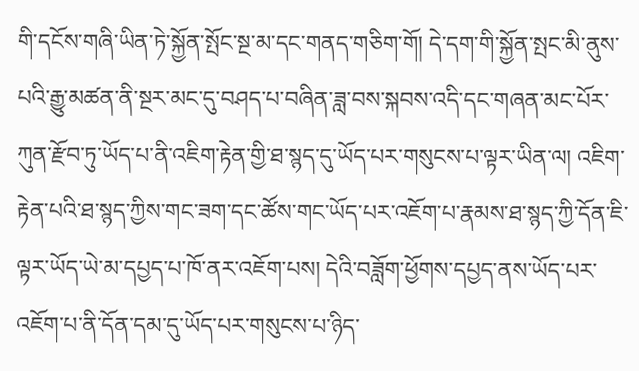གི་དངོས་གཞི་ཡིན་ཏེ་སྐྱོན་སྤོང་སྔ་མ་དང་གནད་གཅིག་གོ། དེ་དག་གི་སྐྱོན་སྤང་མི་ནུས་པའི་རྒྱུ་མཚན་ནི་སྔར་མང་དུ་བཤད་པ་བཞིན་ཟླ་བས་སྐབས་འདི་དང་གཞན་མང་པོར་ཀུན་རྫོབ་ཏུ་ཡོད་པ་ནི་འཇིག་རྟེན་གྱི་ཐ་སྙད་དུ་ཡོད་པར་གསུངས་པ་ལྟར་ཡིན་ལ། འཇིག་རྟེན་པའི་ཐ་སྙད་ཀྱིས་གང་ཟག་དང་ཚོས་གང་ཡོད་པར་འཇོག་པ་རྣམས་ཐ་སྙད་ཀྱི་དོན་ཇི་ལྟར་ཡོད་ཡེ་མ་དཔྱད་པ་ཁོ་ནར་འཇོག་པས། དེའི་བཟློག་ཕྱོགས་དཔྱད་ནས་ཡོད་པར་འཇོག་པ་ནི་དོན་དམ་དུ་ཡོད་པར་གསུངས་པ་ཉིད་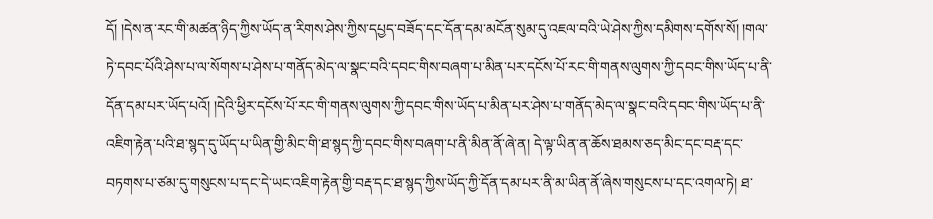དོ། །དེས་ན་རང་གི་མཚན་ཉིད་ཀྱིས་ཡོད་ན་རིགས་ཤེས་ཀྱིས་དཔྱད་བཟོད་དང་དོན་དམ་མངོན་སུམ་དུ་འཇལ་བའི་ཡེ་ཤེས་ཀྱིས་དམིགས་དགོས་སོ། །གལ་ཏེ་དབང་པོའི་ཤེས་པ་ལ་སོགས་པ་ཤེས་པ་གནོད་མེད་ལ་སྣང་བའི་དབང་གིས་བཞག་པ་མིན་པར་དངོས་པོ་རང་གི་གནས་ལུགས་ཀྱི་དབང་གིས་ཡོད་པ་ནི་དོན་དམ་པར་ཡོད་པའོ། །དེའི་ཕྱིར་དངོས་པོ་རང་གི་གནས་ལུགས་ཀྱི་དབང་གིས་ཡོད་པ་མིན་པར་ཤེས་པ་གནོད་མེད་ལ་སྣང་བའི་དབང་གིས་ཡོད་པ་ནི་འཇིག་རྟེན་པའི་ཐ་སྙད་དུ་ཡོད་པ་ཡིན་གྱི་མིང་གི་ཐ་སྙད་ཀྱི་དབང་གིས་བཞག་པ་ནི་མིན་ནོ་ཞེ་ན། དེ་ལྟ་ཡིན་ན་ཆོས་ཐམས་ཅད་མིང་དང་བརྡ་དང་བཏགས་པ་ཙམ་དུ་གསུངས་པ་དང་དེ་ཡང་འཇིག་རྟེན་གྱི་བརྡ་དང་ཐ་སྙད་ཀྱིས་ཡོད་ཀྱི་དོན་དམ་པར་ནི་མ་ཡིན་ནོ་ཞེས་གསུངས་པ་དང་འགལ་ཏེ། ཐ་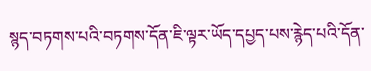སྙད་བཏགས་པའི་བཏགས་དོན་ཇི་ལྟར་ཡོད་དཔྱད་པས་རྙེད་པའི་དོན་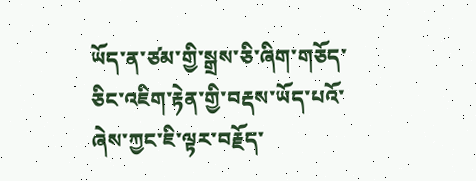ཡོད་ན་ཙམ་གྱི་སྒྲས་ཅི་ཞིག་གཅོད་ཅིང་འཇིག་རྟེན་གྱི་བརྡས་ཡོད་པའོ་ཞེས་ཀྱང་ཇི་ལྟར་བརྗོད་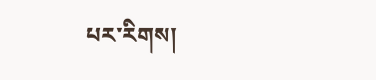པར་རིགས།